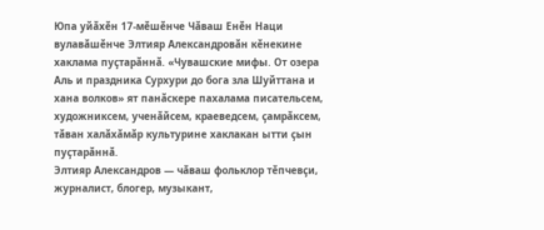Юпа уйӑхӗн 17-мӗшӗнче Чӑваш Енӗн Наци вулавӑшӗнче Элтияр Александровӑн кӗнекине хаклама пуҫтарӑннӑ. «Чувашские мифы. От озера Аль и праздника Сурхури до бога зла Шуйттана и хана волков» ят панӑскере пахалама писательсем, художниксем, ученӑйсем, краеведсем, ҫамрӑксем, тӑван халӑхӑмӑр культурине хаклакан ытти ҫын пуҫтарӑннӑ.
Элтияр Александров — чӑваш фольклор тӗпчевҫи, журналист, блогер, музыкант,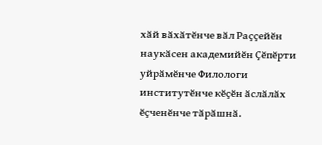хӑй вӑхӑтӗнче вӑл Раҫҫейӗн наукӑсен академийӗн Ҫӗпӗрти уйрӑмӗнче Филологи институтӗнче кӗҫӗн ӑслӑлӑх ӗҫченӗнче тӑрӑшнӑ.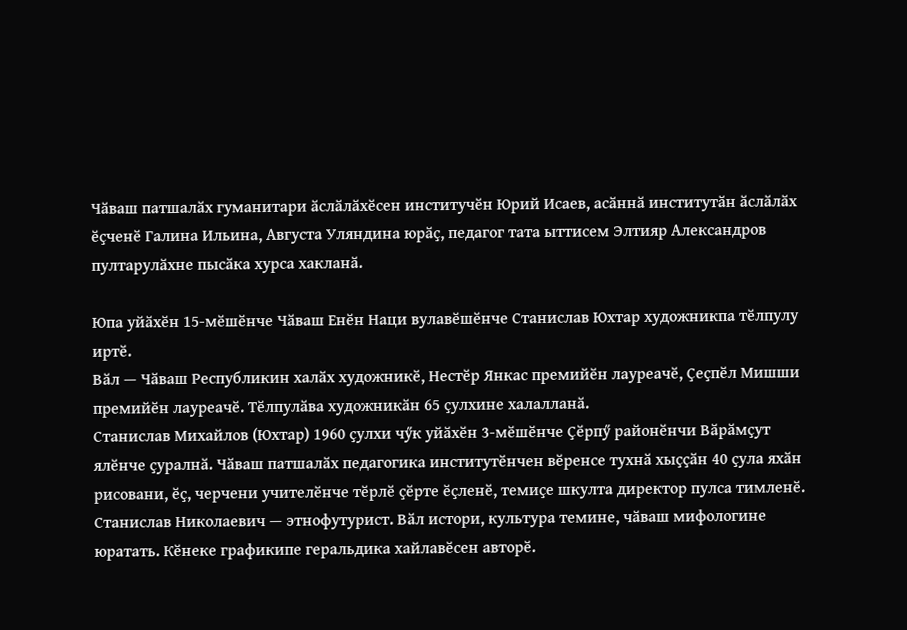Чӑваш патшалӑх гуманитари ӑслӑлӑхӗсен институчӗн Юрий Исаев, асӑннӑ институтӑн ӑслӑлӑх ӗҫченӗ Галина Ильина, Августа Уляндина юрӑҫ, педагог тата ыттисем Элтияр Александров пултарулӑхне пысӑка хурса хакланӑ.

Юпа уйӑхӗн 15-мӗшӗнче Чӑваш Енӗн Наци вулавӗшӗнче Станислав Юхтар художникпа тӗлпулу иртӗ.
Вӑл — Чӑваш Республикин халӑх художникӗ, Нестӗр Янкас премийӗн лауреачӗ, Ҫеҫпӗл Мишши премийӗн лауреачӗ. Тӗлпулӑва художникӑн 65 ҫулхине халалланӑ.
Станислав Михайлов (Юхтар) 1960 ҫулхи чӳк уйӑхӗн 3-мӗшӗнче Ҫӗрпӳ районӗнчи Вӑрӑмҫут ялӗнче ҫуралнӑ. Чӑваш патшалӑх педагогика институтӗнчен вӗренсе тухнӑ хыҫҫӑн 40 ҫула яхӑн рисовани, ӗҫ, черчени учителӗнче тӗрлӗ ҫӗрте ӗҫленӗ, темиҫе шкулта директор пулса тимленӗ.
Станислав Николаевич — этнофутурист. Вӑл истори, культура темине, чӑваш мифологине юратать. Кӗнеке графикипе геральдика хайлавӗсен авторӗ.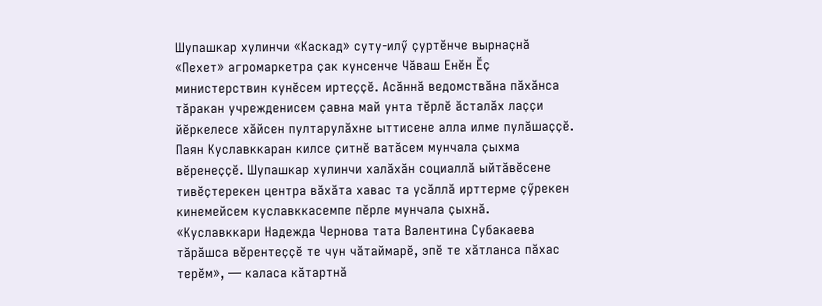Шупашкар хулинчи «Каскад» суту-илӳ ҫуртӗнче вырнаҫнӑ «Пехет» агромаркетра ҫак кунсенче Чӑваш Енӗн Ӗҫ министерствин кунӗсем иртеҫҫӗ. Асӑннӑ ведомствӑна пӑхӑнса тӑракан учрежденисем ҫавна май унта тӗрлӗ ӑсталӑх лаҫҫи йӗркелесе хӑйсен пултарулӑхне ыттисене алла илме пулӑшаҫҫӗ.
Паян Куславккаран килсе ҫитнӗ ватӑсем мунчала ҫыхма вӗренеҫҫӗ. Шупашкар хулинчи халӑхӑн социаллӑ ыйтӑвӗсене тивӗҫтерекен центра вӑхӑта хавас та усӑллӑ ирттерме ҫӳрекен кинемейсем куславккасемпе пӗрле мунчала ҫыхнӑ.
«Куславккари Надежда Чернова тата Валентина Субакаева тӑрӑшса вӗрентеҫҫӗ те чун чӑтаймарӗ, эпӗ те хӑтланса пӑхас терӗм», — каласа кӑтартнӑ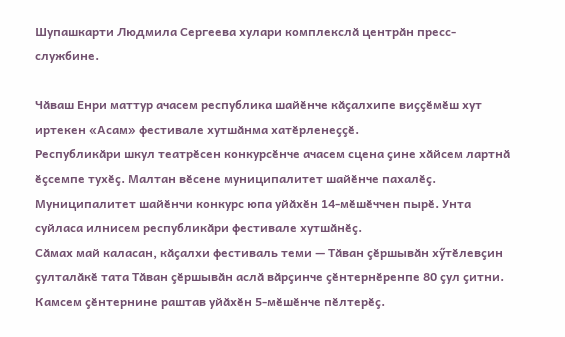Шупашкарти Людмила Сергеева хулари комплекслӑ центрӑн пресс-службине.

Чӑваш Енри маттур ачасем республика шайӗнче кӑҫалхипе виҫҫӗмӗш хут иртекен «Асам» фестивале хутшӑнма хатӗрленеҫҫӗ.
Республикӑри шкул театрӗсен конкурсӗнче ачасем сцена ҫине хӑйсем лартнӑ ӗҫсемпе тухӗҫ. Малтан вӗсене муниципалитет шайӗнче пахалӗҫ. Муниципалитет шайӗнчи конкурс юпа уйӑхӗн 14-мӗшӗччен пырӗ. Унта суйласа илнисем республикӑри фестивале хутшӑнӗҫ.
Сӑмах май каласан, кӑҫалхи фестиваль теми — Тӑван ҫӗршывӑн хӳтӗлевҫин ҫулталӑкӗ тата Тӑван ҫӗршывӑн аслӑ вӑрҫинче ҫӗнтернӗренпе 80 ҫул ҫитни.
Камсем ҫӗнтернине раштав уйӑхӗн 5-мӗшӗнче пӗлтерӗҫ.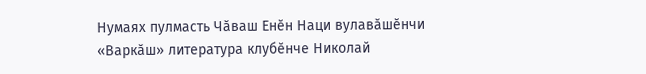Нумаях пулмасть Чӑваш Енӗн Наци вулавӑшӗнчи «Варкӑш» литература клубӗнче Николай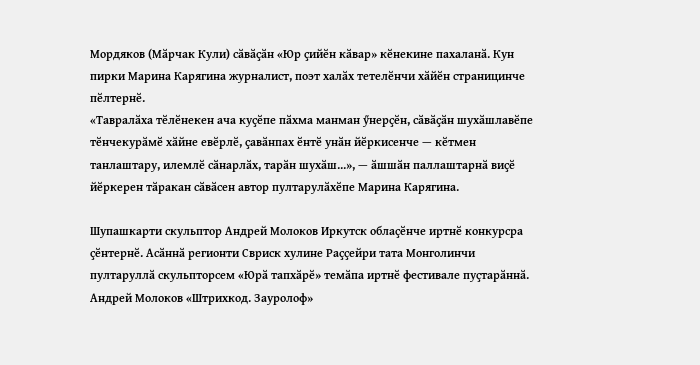Мордяков (Мӑрчак Кули) сӑвӑҫӑн «Юр ҫийӗн кӑвар» кӗнекине пахаланӑ. Кун пирки Марина Карягина журналист, поэт халӑх тетелӗнчи хӑйӗн страницинче пӗлтернӗ.
«Тавралӑха тӗлӗнекен ача куҫӗпе пӑхма манман ӳнерҫӗн, сӑвӑҫӑн шухӑшлавӗпе тӗнчекурӑмӗ хӑйне евӗрлӗ, ҫавӑнпах ӗнтӗ унӑн йӗркисенче — кӗтмен танлаштару, илемлӗ сӑнарлӑх, тарӑн шухӑш...», — ӑшшӑн паллаштарнӑ виҫӗ йӗркерен тӑракан сӑвӑсен автор пултарулӑхӗпе Марина Карягина.

Шупашкарти скульптор Андрей Молоков Иркутск облаҫӗнче иртнӗ конкурсра ҫӗнтернӗ. Асӑннӑ регионти Свриск хулине Раҫҫейри тата Монголинчи пултаруллӑ скульпторсем «Юрӑ тапхӑрӗ» темӑпа иртнӗ фестивале пуҫтарӑннӑ.
Андрей Молоков «Штрихкод. Зауролоф»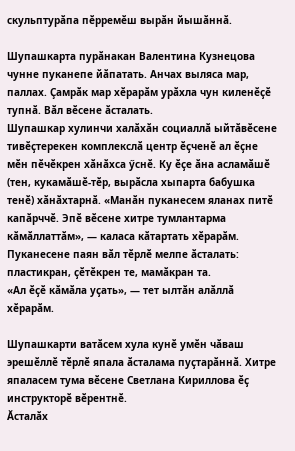скульптурӑпа пӗрремӗш вырӑн йышӑннӑ.

Шупашкарта пурӑнакан Валентина Кузнецова чунне пуканепе йӑпатать. Анчах выляса мар, паллах. Ҫамрӑк мар хӗрарӑм урӑхла чун киленӗҫӗ тупнӑ. Вӑл вӗсене ӑсталать.
Шупашкар хулинчи халӑхӑн социаллӑ ыйтӑвӗсене тивӗҫтерекен комплекслӑ центр ӗҫченӗ ал ӗҫне мӗн пӗчӗкрен хӑнӑхса ӳснӗ. Ку ӗҫе ӑна асламӑшӗ (тен, кукамӑшӗ-тӗр, вырӑсла хыпарта бабушка тенӗ) хӑнӑхтарнӑ. «Манӑн пуканесем яланах питӗ капӑрччӗ. Эпӗ вӗсене хитре тумлантарма кӑмӑллаттӑм», — каласа кӑтартать хӗрарӑм.
Пуканесене паян вӑл тӗрлӗ мелпе ӑсталать: пластикран, ҫӗтӗкрен те, мамӑкран та.
«Ал ӗҫӗ кӑмӑла уҫать», — тет ылтӑн алӑллӑ хӗрарӑм.

Шупашкарти ватӑсем хула кунӗ умӗн чӑваш эрешӗллӗ тӗрлӗ япала ӑсталама пуҫтарӑннӑ. Хитре япаласем тума вӗсене Светлана Кириллова ӗҫ инструкторӗ вӗрентнӗ.
Ӑсталӑх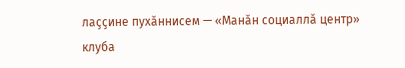лаҫҫине пухӑннисем — «Манӑн социаллӑ центр» клуба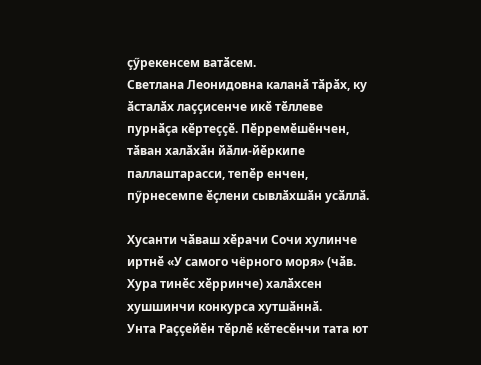ҫӳрекенсем ватӑсем.
Светлана Леонидовна каланӑ тӑрӑх, ку ӑсталӑх лаҫҫисенче икӗ тӗллеве пурнӑҫа кӗртеҫҫӗ. Пӗрремӗшӗнчен, тӑван халӑхӑн йӑли-йӗркипе паллаштарасси, тепӗр енчен, пӳрнесемпе ӗҫлени сывлӑхшӑн усӑллӑ.

Хусанти чӑваш хӗрачи Сочи хулинче иртнӗ «У самого чёрного моря» (чӑв. Хура тинӗс хӗрринче) халӑхсен хушшинчи конкурса хутшӑннӑ.
Унта Раҫҫейӗн тӗрлӗ кӗтесӗнчи тата ют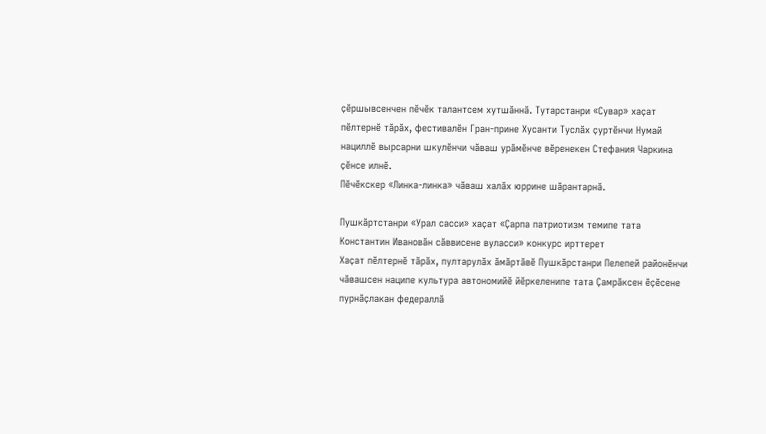ҫӗршывсенчен пӗчӗк талантсем хутшӑннӑ. Тутарстанри «Сувар» хаҫат пӗлтернӗ тӑрӑх, фестивалӗн Гран-прине Хусанти Туслӑх ҫуртӗнчи Нумай нациллӗ вырсарни шкулӗнчи чӑваш урӑмӗнче вӗренекен Стефания Чаркина ҫӗнсе илнӗ.
Пӗчӗкскер «Линка-линка» чӑваш халӑх юррине шӑрантарнӑ.

Пушкӑртстанри «Урал сасси» хаҫат «Ҫарпа патриотизм темипе тата Константин Ивановӑн сӑввисене вуласси» конкурс ирттерет
Хаҫат пӗлтернӗ тӑрӑх, пултарулӑх ӑмӑртӑвӗ Пушкӑрстанри Пелепей районӗнчи чӑвашсен наципе культура автономийӗ йӗркеленипе тата Ҫамрӑксен ӗҫӗсене пурнӑҫлакан федераллӑ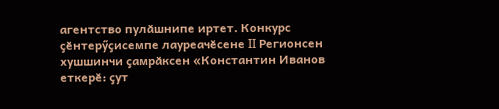агентство пулӑшнипе иртет. Конкурс ҫӗнтерӳҫисемпе лауреачӗсене II Регионсен хушшинчи ҫамрӑксен «Константин Иванов еткерӗ: ҫут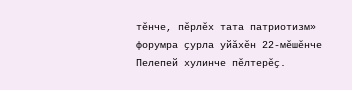тӗнче, пӗрлӗх тата патриотизм» форумра ҫурла уйӑхӗн 22-мӗшӗнче Пелепей хулинче пӗлтерӗҫ.